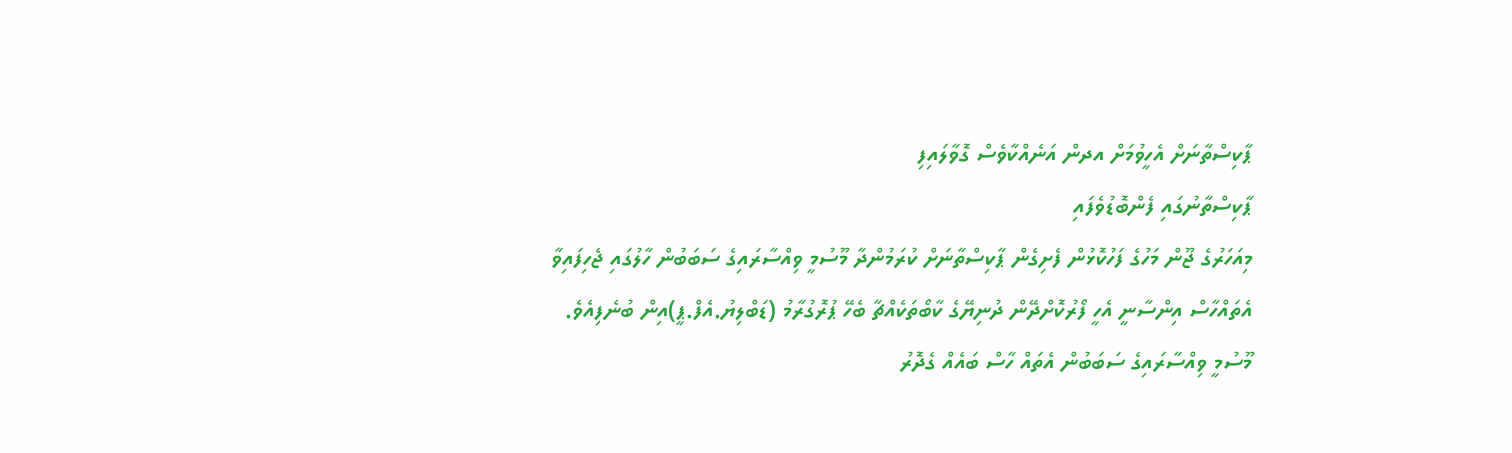ޕާކިސްތާނަށް އެހީވުމަށް އދން އަނެއްކާވެސް ގޮވާލައިފި
ޕާކިސްތާނުގައި ފެންބޮޑުވެފައި
މިއަހަރުގެ ޖޫން މަހުގެ ފަހުކޮޅުން ފެށިގެން ޕާކިސްތާނަށް ކުރަމުންދާ މޫސުމީ ވިއްސާރައިގެ ސަބަބުން ހާލުގައި ޖެހިފައިވާ އެތައްހާސް އިންސާނީ އެހީ ފޯރުކޮށްދޭން ދުނިޔޭގެ ކާބޯތަކެއްޗާ ބެހޭ ޕުރޮގުރާމު (ޑަބްލިޔު.އެފް.ޕީ)އިން ބުނެފިއެވެ.
މޫސުމީ ވިއްސާރައިގެ ސަބަބުން އެތައް ހާސް ބައެއް ގެދޮރު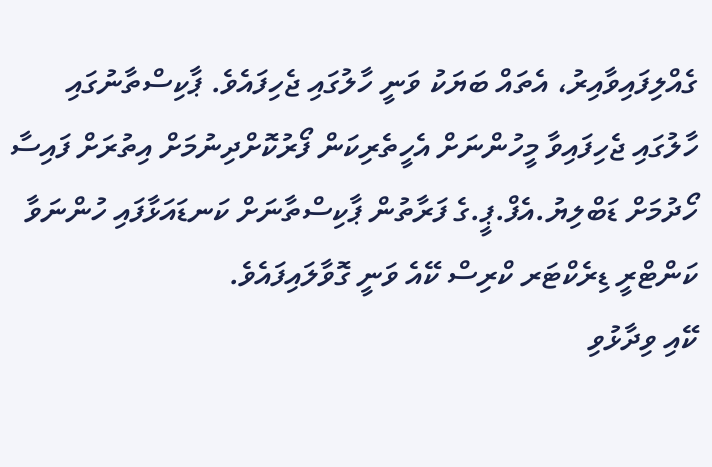ގެއްލިފައިވާއިރު، އެތައް ބަޔަކު ވަނީ ހާލުގައި ޖެހިފައެވެ. ޕާކިސްތާނުގައި ހާލުގައި ޖެހިފައިވާ މީހުންނަށް އެހީތެރިކަން ފޯރުކޮށްދިނުމަށް އިތުރަށް ފައިސާ ހޯދުމަށް ޑަބްލިޔު.އެފް.ޕީ.ގެ ފަރާތުން ޕާކިސްތާނަށް ކަނޑައަޅާފައި ހުންނަވާ ކަންޓްރީ ޑިރެކްޓަރ ކްރިސް ކޭއެ ވަނީ ގޮވާލައިފައެވެ.
ކޭއި ވިދާޅުވި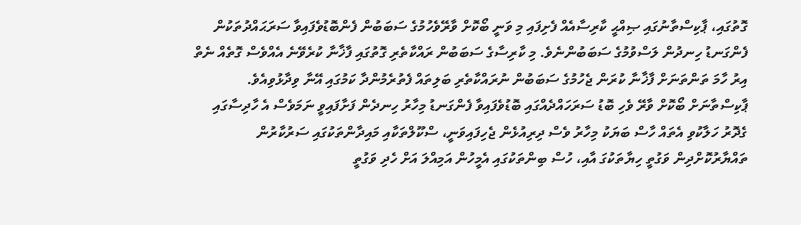ގޮތުގައި، ޕާކިސްތާނުގައި ޞިއްޙީ ކާރިސާއެއް ފެށިފައި މި ވަނީ ބޯކޮށް ވާރޭވެހުމުގެ ސަބަބުން ފެންބޮޑުވެފައިވާ ސަރަޙައްދުތަކުން ފެންގަނޑު ހިނދުން ލަސްވުމުގެ ސަބަބުންނެވެ. މި ކާރިސާގެ ސަބަބުން ރައްކާތެރި ގޮތުގައި ފާޚާނާ ކުރެވޭނެ އެއްވެސް ގޮތެއް ނެތް އިރު ހާމަ ތަންތަނަށް ފާޚާނާ ކުރަން ޖެހުމުގެ ސަބަބުން ނުރައްކާތެރި ބަލިތައް ފެތުރެމުންދާ ކަމުގައި އޭނާ ވިދާޅުވިއެވެ.
ޕާކިސްތާނަށް ބޯކޮށް ވާރޭ ވެހި ބޮޑު ސަރަހައްދެއްގައި ބޮޑުވެފައިވާ ފެންގަނޑު މިހާރު ހިނދެން ފަށާފައިވީ ނަމަވެސް އެ ހާދިސާގައި ގެދޮރު ހަލާކުވި އެތައް ހާސް ބަޔަކު މިހާރު ވެސް ދިރިއުޅެން ޖެހިފައިވަނީ، ސްކޫލްތަކާއި މައިދާންތަކުގައި ސަރުކާރުން ތައްޔާރުކޮށްދިން ވަގުތީ ހިޔާތަކުގަ އާއި، ހުސް ބިންތަކުގައި އެމީހުން އަމިއްލަ އަށް ހެދި ވަގުތީ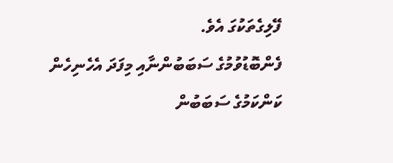ފޭލިގެތަކުގަ އެވެ.
ފެންބޮޑުވުމުގެ ސަބަބުންނާއި މިފަދަ އެހެނިހެން ކަންކަމުގެ ސަބަބުން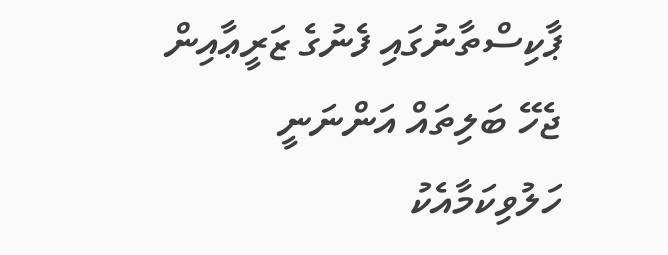ޕާކިސްތާނުގައި ފެނުގެ ޒަރީޢާއިން ޖެހޭ ބަލިތައް އަންނަނީ ހަލުވިކަމާއެކު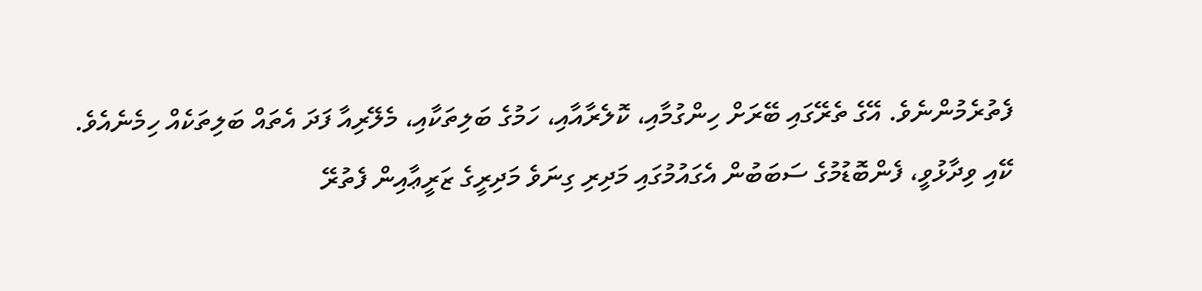ފެތުރެމުންނެވެ. އޭގެ ތެރޭގައި ބޭރަށް ހިންގުމާއި، ކޮލެރާއާއި، ހަމުގެ ބަލިތަކާއި، މެލޭރިއާ ފަދަ އެތައް ބަލިތަކެއް ހިމެނެއެވެ.
ކޭއި ވިދާޅުވީ، ފެންބޮޑުމުގެ ސަބަބުން އެގައުމުގައި މަދިރި ގިނަވެ މަދިރީގެ ޒަރީޢާއިން ފެތުރޭ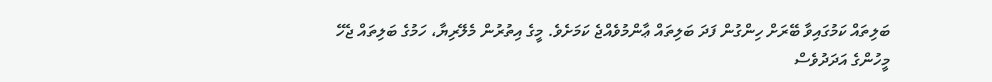ބަލިތައް ކަމުގައިވާ ބޭރަށް ހިންގުން ފަދަ ބަލިތައް ޢާންމުވެއްޖެ ކަމަށެވެ. މީގެ އިތުރުން މެލޭރިޔާ، ހަމުގެ ބަލިތައް ޖެހޭ މީހުންގެ އަދަދުވެސް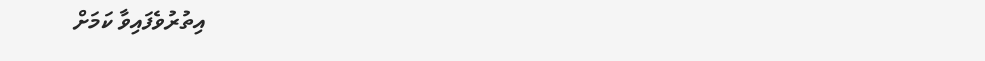އިތުރުވެފައިވާ ކަމަށް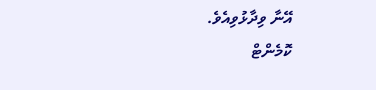އޭނާ ވިދާޅުވިއެވެ.
ކޮމެންޓް